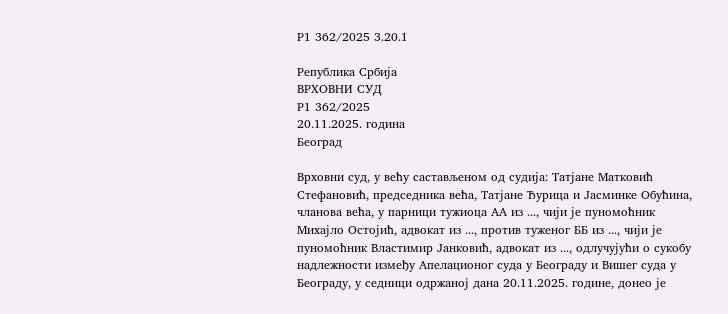Р1 362/2025 3.20.1

Република Србија
ВРХОВНИ СУД
Р1 362/2025
20.11.2025. година
Београд

Врховни суд, у већу састављеном од судија: Татјане Матковић Стефановић, председника већа, Татјане Ђурица и Јасминке Обућина, чланова већа, у парници тужиоца АА из ..., чији је пуномоћник Михајло Остојић, адвокат из ..., против туженог ББ из ..., чији је пуномоћник Властимир Јанковић, адвокат из ..., одлучујући о сукобу надлежности између Апелационог суда у Београду и Вишег суда у Београду, у седници одржаној дана 20.11.2025. године, донео је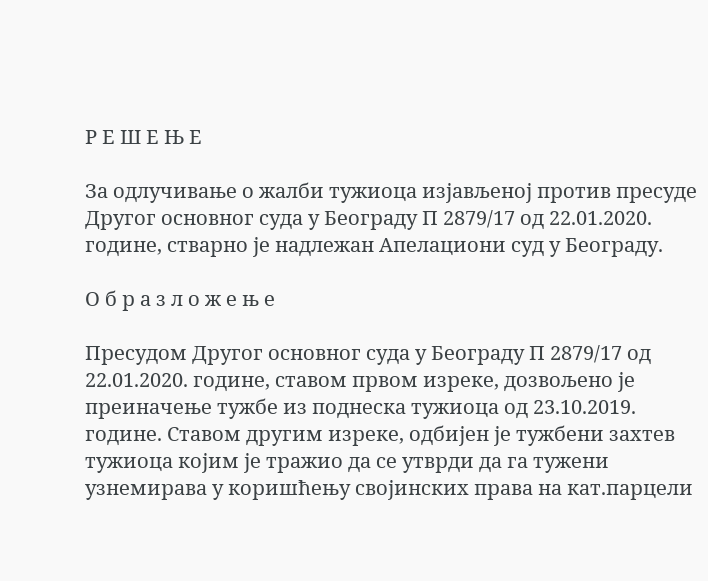Р Е Ш Е Њ Е

За одлучивање о жалби тужиоца изјављеној против пресуде Другог основног суда у Београду П 2879/17 од 22.01.2020. године, стварно је надлежан Апелациони суд у Београду.

О б р а з л о ж е њ е

Пресудом Другог основног суда у Београду П 2879/17 од 22.01.2020. године, ставом првом изреке, дозвољено је преиначење тужбе из поднеска тужиоца од 23.10.2019. године. Ставом другим изреке, одбијен је тужбени захтев тужиоца којим је тражио да се утврди да га тужени узнемирава у коришћењу својинских права на кат.парцели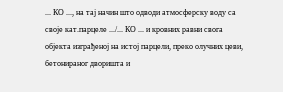... КО ..., на тај начин што одводи атмосферску воду са своје кат.парцеле .../... КО ... и кровних равни свога објекта изграђеној на истој парцели, преко олучних цеви, бетонираног дворишта и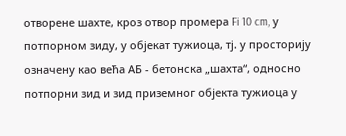отворене шахте, кроз отвор промера Fi 10 cm, у потпорном зиду, у објекат тужиоца, тј. у просторију означену као већа АБ - бетонска „шахта“, односно потпорни зид и зид приземног објекта тужиоца у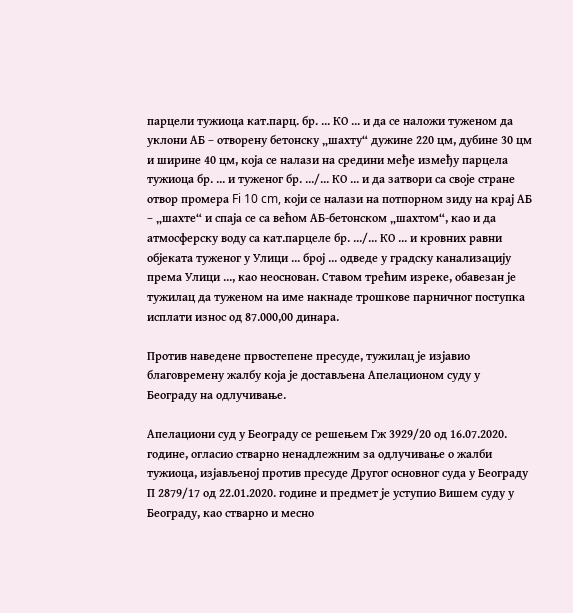парцели тужиоца кат.парц. бр. ... КО ... и да се наложи туженом да уклони АБ – отворену бетонску „шахту“ дужине 220 цм, дубине 30 цм и ширине 40 цм, која се налази на средини међе између парцела тужиоца бр. ... и туженог бр. .../... КО ... и да затвори са своје стране отвор промера Fi 10 cm, који се налази на потпорном зиду на крај АБ – „шахте“ и спаја се са већом АБ-бетонском „шахтом“, као и да атмосферску воду са кат.парцеле бр. .../... КО ... и кровних равни објеката туженог у Улици ... број ... одведе у градску канализацију према Улици ..., као неоснован. Ставом трећим изреке, обавезан је тужилац да туженом на име накнаде трошкове парничног поступка исплати износ од 87.000,00 динара.

Против наведене првостепене пресуде, тужилац је изјавио благовремену жалбу која је достављена Апелационом суду у Београду на одлучивање.

Апелациони суд у Београду се решењем Гж 3929/20 од 16.07.2020. године, огласио стварно ненадлежним за одлучивање о жалби тужиоца, изјављеној против пресуде Другог основног суда у Београду П 2879/17 од 22.01.2020. године и предмет је уступио Вишем суду у Београду, као стварно и месно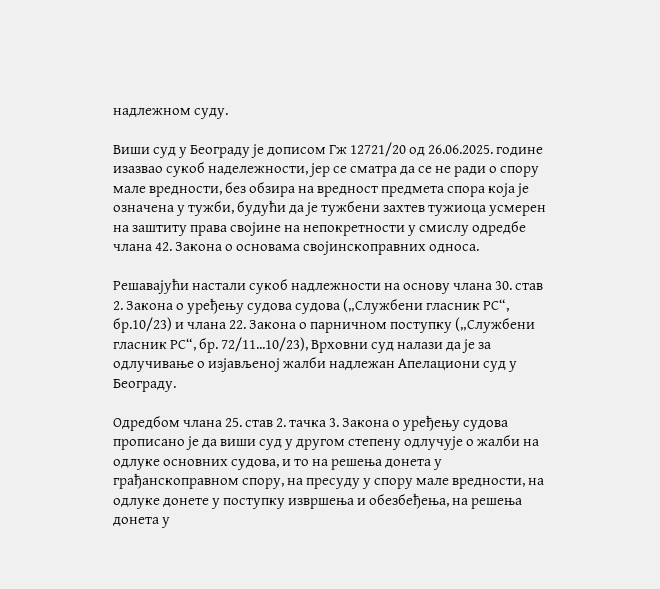надлежном суду.

Виши суд у Београду је дописом Гж 12721/20 од 26.06.2025. године изазвао сукоб надележности, јер се сматра да се не ради о спору мале вредности, без обзира на вредност предмета спора која је означена у тужби, будући да је тужбени захтев тужиоца усмерен на заштиту права својине на непокретности у смислу одредбе члана 42. Закона о основама својинскоправних односа.

Решавајући настали сукоб надлежности на основу члана 30. став 2. Закона о уређењу судова судова („Службени гласник РС“, бр.10/23) и члана 22. Закона о парничном поступку („Службени гласник РС“, бр. 72/11...10/23), Врховни суд налази да је за одлучивање о изјављеној жалби надлежан Апелациони суд у Београду.

Одредбом члана 25. став 2. тачка 3. Закона о уређењу судова прописано је да виши суд у другом степену одлучује о жалби на одлуке основних судова, и то на решења донета у грађанскоправном спору, на пресуду у спору мале вредности, на одлуке донете у поступку извршења и обезбеђења, на решења донета у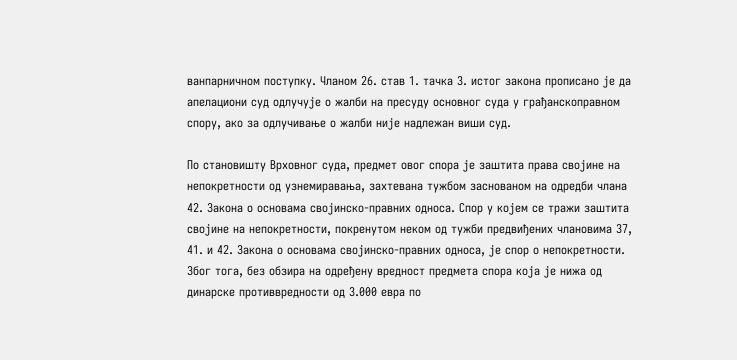ванпарничном поступку. Чланом 26. став 1. тачка 3. истог закона прописано је да апелациони суд одлучује о жалби на пресуду основног суда у грађанскоправном спору, ако за одлучивање о жалби није надлежан виши суд.

По становишту Врховног суда, предмет овог спора је заштита права својине на непокретности од узнемиравања, захтевана тужбом заснованом на одредби члана 42. Закона о основама својинско-правних односа. Спор у којем се тражи заштита својине на непокретности, покренутом неком од тужби предвиђених члановима 37, 41. и 42. Закона о основама својинско-правних односа, је спор о непокретности. Због тога, без обзира на одређену вредност предмета спора која је нижа од динарске противвредности од 3.000 евра по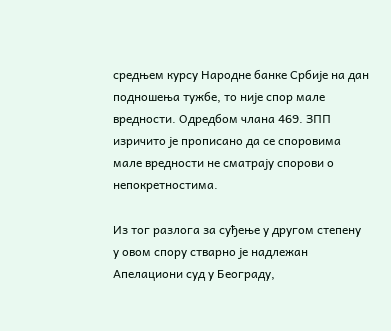средњем курсу Народне банке Србије на дан подношења тужбе, то није спор мале вредности. Одредбом члана 469. ЗПП изричито је прописано да се споровима мале вредности не сматрају спорови о непокретностима.

Из тог разлога за суђење у другом степену у овом спору стварно је надлежан Апелациони суд у Београду,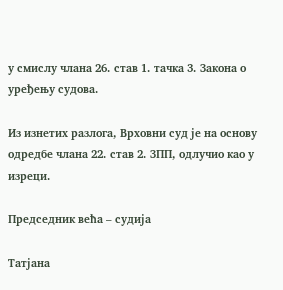у смислу члана 26. став 1. тачка 3. Закона о уређењу судова.

Из изнетих разлога, Врховни суд је на основу одредбе члана 22. став 2. ЗПП, одлучио као у изреци.

Председник већа – судија

Татјана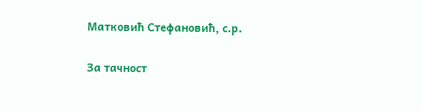Матковић Стефановић, с.р.

За тачност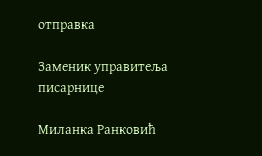отправка

Заменик управитеља писарнице

Миланка Ранковић